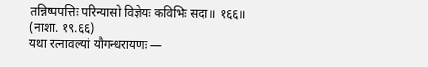तन्निष्पपत्तिः परिन्यासो विज्ञेयः कविभिः सदा॥ १६६॥ (नाशा. १९.६६)
यथा रत्नावल्यां यौगन्धरायणः —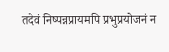तदेवं निष्पन्नप्रायमपि प्रभुप्रयोजनं न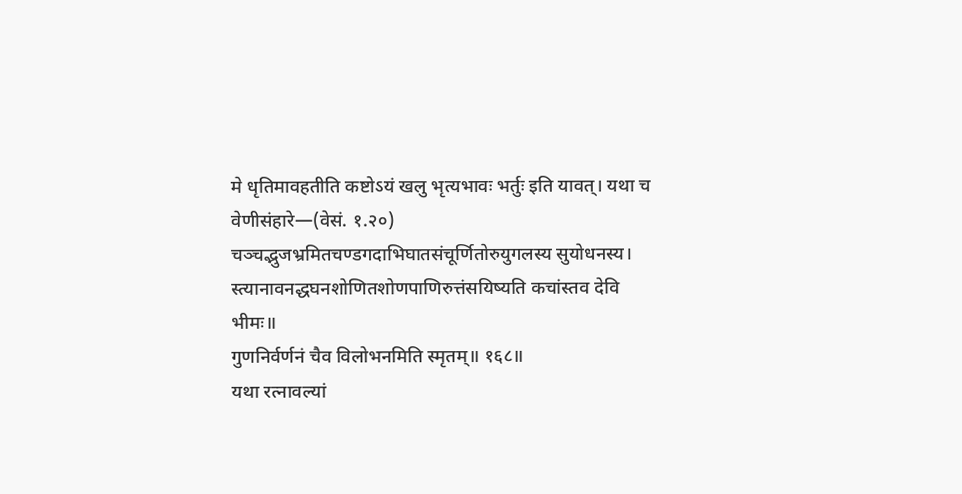मे धृतिमावहतीति कष्टोऽयं खलु भृत्यभावः भर्तुः इति यावत्। यथा च वेणीसंहारे—(वेसं. १.२०)
चञ्चद्भुजभ्रमितचण्डगदाभिघातसंचूर्णितोरुयुगलस्य सुयोधनस्य।
स्त्यानावनद्धघनशोणितशोणपाणिरुत्तंसयिष्यति कचांस्तव देवि भीमः॥
गुणनिर्वर्णनं चैव विलोभनमिति स्मृतम्॥ १६८॥
यथा रत्नावल्यां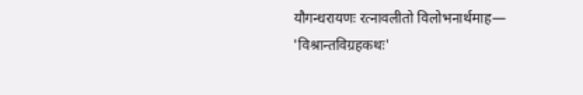यौगन्धरायणः रत्नावलीतो विलोभनार्थमाह—
'विश्रान्तविग्रहकथः'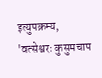इत्युपक्रम्य,
'वत्सेश्वरः कुसुमचाप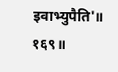इवाभ्युपैति'॥ १६९॥